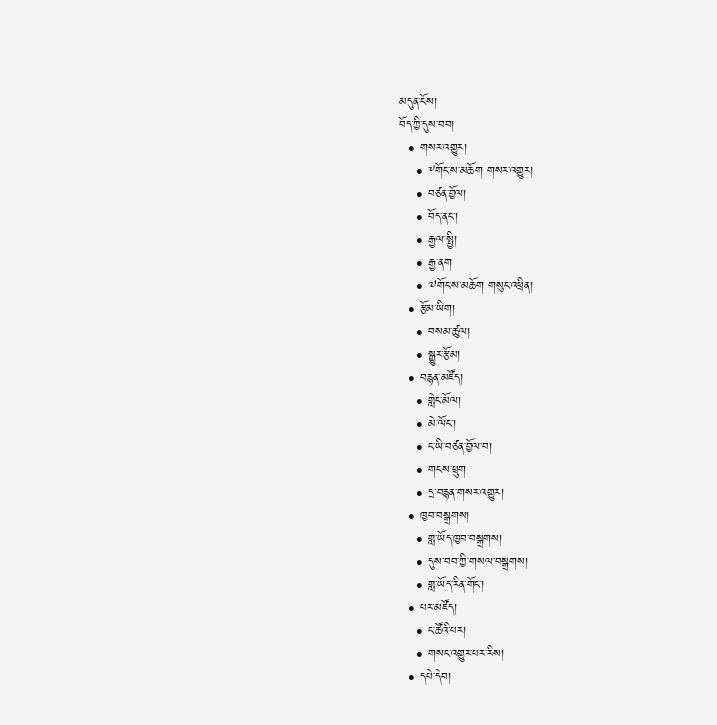མདུན་ངོས།
བོད་ཀྱི་དུས་བབ།
  • གསར་འགྱུར།
    • ༸གོང་ས་མཆོག གསར་འགྱུར།
    • བཙན་བྱོལ།
    • བོད་ནང་།
    • རྒྱལ་སྤྱི།
    • རྒྱ་ནག
    • ༧གོང་ས་མཆོག གསུང་འཕྲིན།
  • རྩོམ་ཡིག།
    • བསམ་ཚུལ།
    • སྒྱུར་རྩོམ།
  • བརྙན་མཛོད།
    • གླེང་མོལ།
    • མེ་ལོང་།
    • ང་ཡི་བཙན་བྱོལ་བ།
    • གངས་ཕྲུག
    • དྲ་བརྙན་གསར་འགྱུར།
  • ཁྱབ་བསྒྲགས།
    • གླ་ཡོད་ཁྱབ་བསྒྲགས།
    • དུས་བབ་ཀྱི་གསལ་བསྒྲགས།
    • གླ་ཡོད་རིན་གོང་།
  • པར་མཛོད།
    • ང་ཚོའི་པར།
    • གསང་འགྱུར་པར་རིས།
  • དཔེ་དེབ།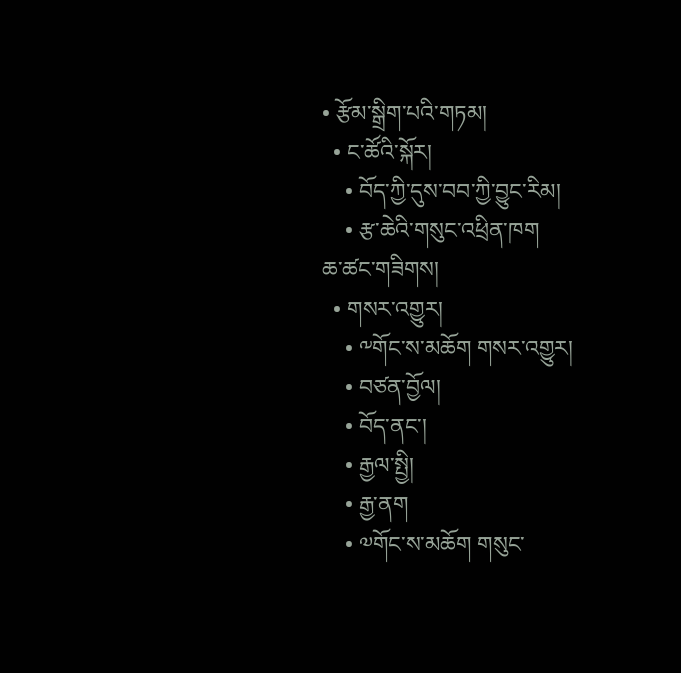• རྩོམ་སྒྲིག་པའི་གཏམ།
  • ང་ཚོའི་སྐོར།
    • བོད་ཀྱི་དུས་བབ་ཀྱི་བྱུང་རིམ།
    • རྩ་ཆེའི་གསུང་འཕྲིན་ཁག
ཆ་ཚང་གཟིགས།
  • གསར་འགྱུར།
    • ༸གོང་ས་མཆོག གསར་འགྱུར།
    • བཙན་བྱོལ།
    • བོད་ནང་།
    • རྒྱལ་སྤྱི།
    • རྒྱ་ནག
    • ༧གོང་ས་མཆོག གསུང་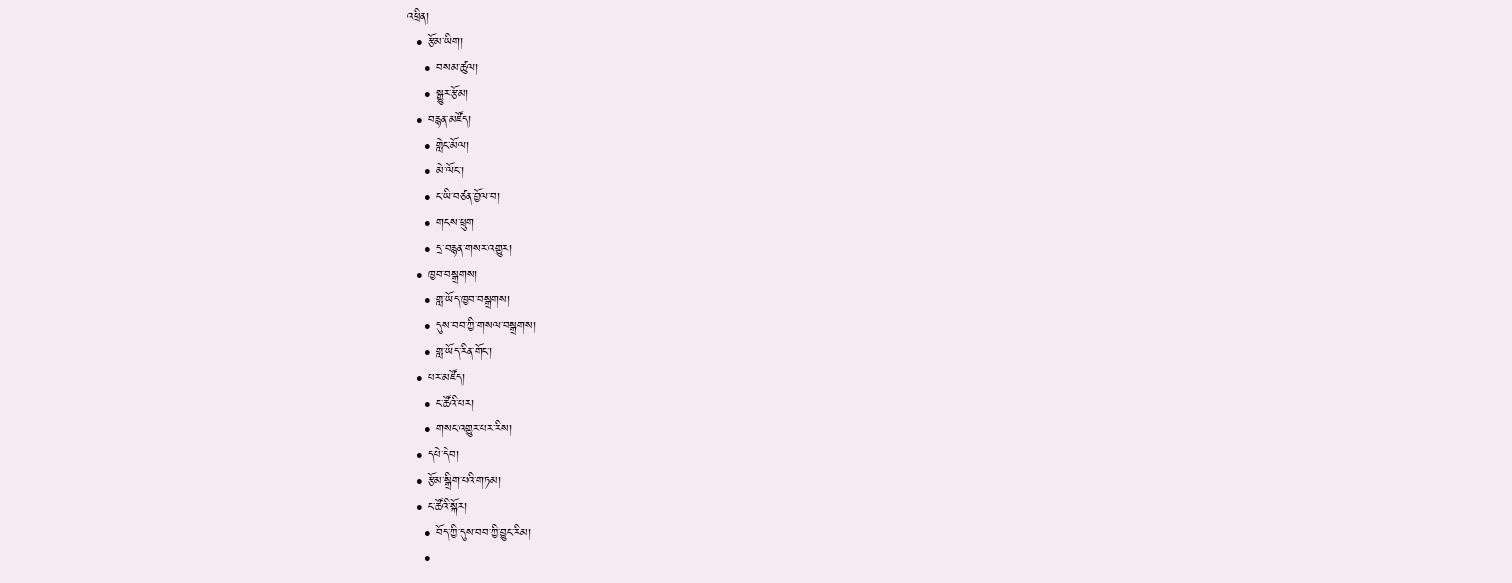འཕྲིན།
  • རྩོམ་ཡིག།
    • བསམ་ཚུལ།
    • སྒྱུར་རྩོམ།
  • བརྙན་མཛོད།
    • གླེང་མོལ།
    • མེ་ལོང་།
    • ང་ཡི་བཙན་བྱོལ་བ།
    • གངས་ཕྲུག
    • དྲ་བརྙན་གསར་འགྱུར།
  • ཁྱབ་བསྒྲགས།
    • གླ་ཡོད་ཁྱབ་བསྒྲགས།
    • དུས་བབ་ཀྱི་གསལ་བསྒྲགས།
    • གླ་ཡོད་རིན་གོང་།
  • པར་མཛོད།
    • ང་ཚོའི་པར།
    • གསང་འགྱུར་པར་རིས།
  • དཔེ་དེབ།
  • རྩོམ་སྒྲིག་པའི་གཏམ།
  • ང་ཚོའི་སྐོར།
    • བོད་ཀྱི་དུས་བབ་ཀྱི་བྱུང་རིམ།
    •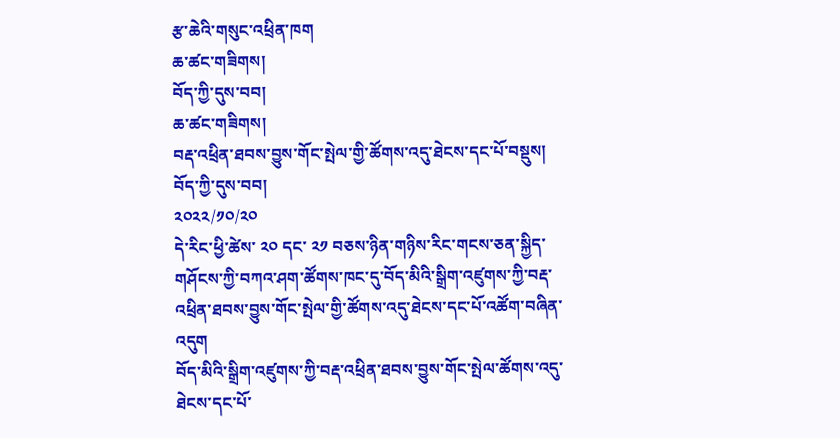རྩ་ཆེའི་གསུང་འཕྲིན་ཁག
ཆ་ཚང་གཟིགས།
བོད་ཀྱི་དུས་བབ།
ཆ་ཚང་གཟིགས།
བརྡ་འཕྲིན་ཐབས་བྱུས་གོང་སྤེལ་གྱི་ཚོགས་འདུ་ཐེངས་དང་པོ་བསྡུས།
བོད་ཀྱི་དུས་བབ།
༢༠༢༢/༡༠/༢༠
དེ་རིང་ཕྱི་ཚེས་ ༢༠ དང་ ༢༡ བཅས་ཉིན་གཉིས་རིང་གངས་ཅན་སྐྱིད་གཤོངས་ཀྱི་བཀའ་ཤག་ཚོགས་ཁང་དུ་བོད་མིའི་སྒྲིག་འཛུགས་ཀྱི་བརྡ་འཕྲིན་ཐབས་བྱུས་གོང་སྤེལ་གྱི་ཚོགས་འདུ་ཐེངས་དང་པོ་འཚོག་བཞིན་འདུག
བོད་མིའི་སྒྲིག་འཛུགས་ཀྱི་བརྡ་འཕྲིན་ཐབས་བྱུས་གོང་སྤེལ་ཚོགས་འདུ་ཐེངས་དང་པོ་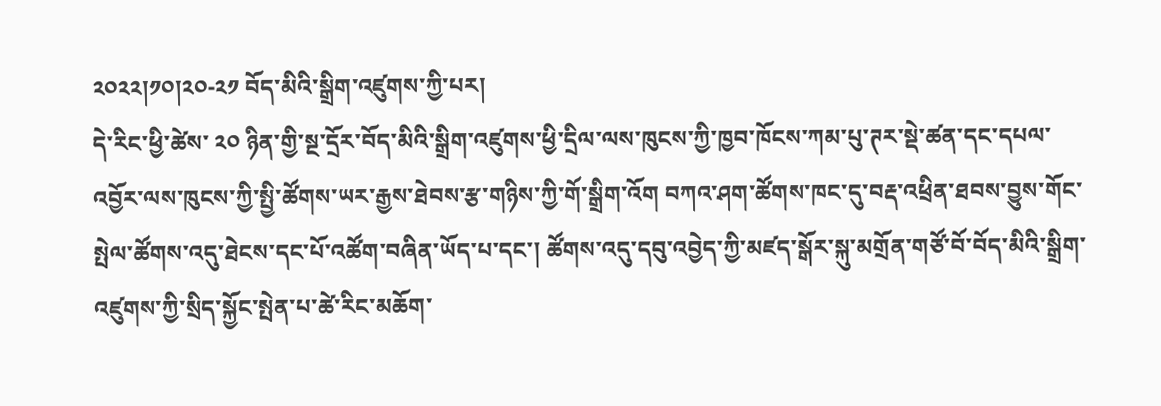༢༠༢༢།༡༠།༢༠-༢༡ བོད་མིའི་སྒྲིག་འཛུགས་ཀྱི་པར།
དེ་རིང་ཕྱི་ཚེས་ ༢༠ ཉིན་གྱི་སྔ་དྲོར་བོད་མིའི་སྒྲིག་འཛུགས་ཕྱི་དྲིལ་ལས་ཁུངས་ཀྱི་ཁྱབ་ཁོངས་ཀམ་པུ་ཊར་སྡེ་ཚན་དང་དཔལ་འབྱོར་ལས་ཁུངས་ཀྱི་སྤྱི་ཚོགས་ཡར་རྒྱས་ཐེབས་རྩ་གཉིས་ཀྱི་གོ་སྒྲིག་འོག བཀའ་ཤག་ཚོགས་ཁང་དུ་བརྡ་འཕྲིན་ཐབས་བྱུས་གོང་སྤེལ་ཚོགས་འདུ་ཐེངས་དང་པོ་འཚོག་བཞིན་ཡོད་པ་དང་། ཚོགས་འདུ་དབུ་འབྱེད་ཀྱི་མཛད་སྒོར་སྐུ་མགྲོན་གཙོ་བོ་བོད་མིའི་སྒྲིག་འཛུགས་ཀྱི་སྲིད་སྐྱོང་སྤེན་པ་ཚེ་རིང་མཆོག་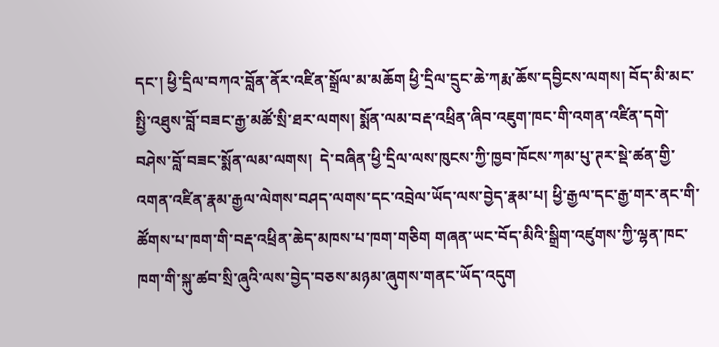དང་། ཕྱི་དྲིལ་བཀའ་བློན་ནོར་འཛིན་སྒྲོལ་མ་མཆོག ཕྱི་དྲིལ་དྲུང་ཆེ་ཀརྨ་ཆོས་དབྱིངས་ལགས། བོད་མི་མང་སྤྱི་འཐུས་བློ་བཟང་རྒྱ་མཚོ་སྲི་ཐར་ལགས། སྨོན་ལམ་བརྡ་འཕྲིན་ཞིབ་འཇུག་ཁང་གི་འགན་འཛིན་དགེ་བཤེས་བློ་བཟང་སྨོན་ལམ་ལགས།  དེ་བཞིན་ཕྱི་དྲིལ་ལས་ཁུངས་ཀྱི་ཁྱབ་ཁོངས་ཀམ་པུ་ཊར་སྡེ་ཚན་གྱི་འགན་འཛིན་རྣམ་རྒྱལ་ལེགས་བཤད་ལགས་དང་འབྲེལ་ཡོད་ལས་བྱེད་རྣམ་པ། ཕྱི་རྒྱལ་དང་རྒྱ་གར་ནང་གི་ཚོགས་པ་ཁག་གི་བརྡ་འཕྲིན་ཆེད་མཁས་པ་ཁག་གཅིག གཞན་ཡང་བོད་མིའི་སྒྲིག་འཛུགས་ཀྱི་ལྷན་ཁང་ཁག་གི་སྐུ་ཚབ་སྲི་ཞུའི་ལས་བྱེད་བཅས་མཉམ་ཞུགས་གནང་ཡོད་འདུག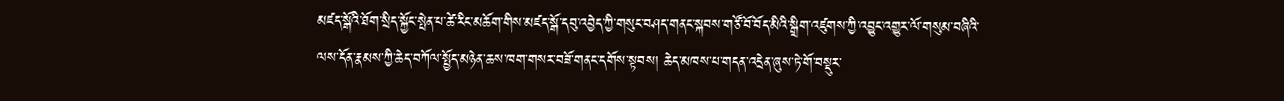མཛད་སྒོའི་ཐོག་སྲིད་སྐྱོང་སྤེན་པ་ཚེ་རིང་མཆོག་གིས་མཛད་སྒོ་དབུ་འབྱེད་ཀྱི་གསུང་བཤད་གནང་སྐབས་གཙོ་བོ་བོད་མིའི་སྒྲིག་འཛུགས་ཀྱི་འབྱུང་འགྱུར་ལོ་གསུམ་བཞིའི་ལས་དོན་རྣམས་ཀྱི་ཆེད་བཀོལ་སྤྱོད་མཉེན་ཆས་ཁག་གསར་བཟོ་གནང་དགོས་སྟབས། ཆེད་མཁས་པ་གདན་འདྲེན་ཞུས་ཏེ་གོ་བསྡུར་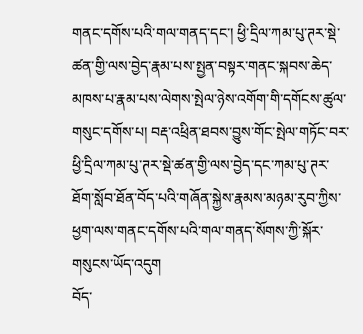གནང་དགོས་པའི་གལ་གནད་དང་། ཕྱི་དྲིལ་ཀམ་པུ་ཊར་སྡེ་ཚན་གྱི་ལས་བྱེད་རྣམ་པས་སྤྱན་བསྟར་གནང་སྐབས་ཆེད་མཁས་པ་རྣམ་པས་ལེགས་སྤེལ་ཉེས་འགོག་གི་དགོངས་ཚུལ་གསུང་དགོས་པ། བརྡ་འཕྲིན་ཐབས་བྱུས་གོང་སྤེལ་གཏོང་བར་ཕྱི་དྲིལ་ཀམ་པུ་ཊར་སྡེ་ཚན་གྱི་ལས་བྱེད་དང་ཀམ་པུ་ཊར་ཐོག་སློབ་ཐོན་བོད་པའི་གཞོན་སྐྱེས་རྣམས་མཉམ་རུབ་ཀྱིས་ཕྱག་ལས་གནང་དགོས་པའི་གལ་གནད་སོགས་ཀྱི་སྐོར་གསུངས་ཡོད་འདུག
བོད་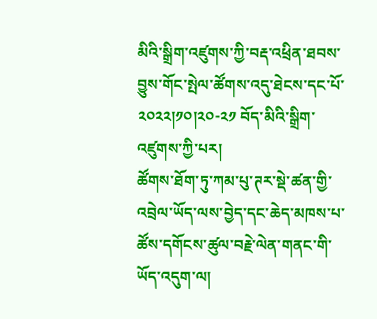མིའི་སྒྲིག་འཛུགས་ཀྱི་བརྡ་འཕྲིན་ཐབས་བྱུས་གོང་སྤེལ་ཚོགས་འདུ་ཐེངས་དང་པོ་༢༠༢༢།༡༠།༢༠-༢༡ བོད་མིའི་སྒྲིག་འཛུགས་ཀྱི་པར།
ཚོགས་ཐོག་ཏུ་ཀམ་པུ་ཊར་སྡེ་ཚན་གྱི་འབྲེལ་ཡོད་ལས་བྱེད་དང་ཆེད་མཁས་པ་ཚོས་དགོངས་ཚུལ་བརྗེ་ལེན་གནང་གི་ཡོད་འདུག་ལ།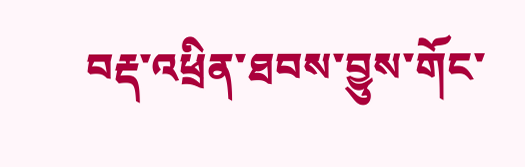བརྡ་འཕྲིན་ཐབས་བྱུས་གོང་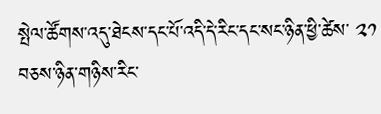སྤེལ་ཚོགས་འདུ་ཐེངས་དང་པོ་འདི་དེ་རིང་དང་སང་ཉིན་ཕྱི་ཚེས་ ༢༡ བཅས་ཉིན་གཉིས་རིང་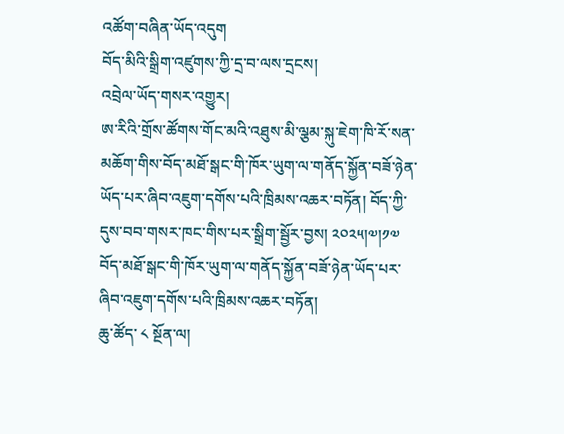འཚོག་བཞིན་ཡོད་འདུག
བོད་མིའི་སྒྲིག་འཛུགས་ཀྱི་དྲ་བ་ལས་དྲངས།
འབྲེལ་ཡོད་གསར་འགྱུར།
ཨ་རིའི་གྲོས་ཚོགས་གོང་མའི་འཐུས་མི་ལྕམ་སྐུ་ཇེག་ཁི་རོ་སན་མཆོག་གིས་བོད་མཐོ་སྒང་གི་ཁོར་ཡུག་ལ་གནོད་སྐྱོན་བཟོ་ཉེན་ཡོད་པར་ཞིབ་འཇུག་དགོས་པའི་ཁྲིམས་འཆར་བཏོན། བོད་ཀྱི་དུས་བབ་གསར་ཁང་གིས་པར་སྒྲིག་སྦྱོར་བྱས། ༢༠༢༥།༧།༡༧
བོད་མཐོ་སྒང་གི་ཁོར་ཡུག་ལ་གནོད་སྐྱོན་བཟོ་ཉེན་ཡོད་པར་ཞིབ་འཇུག་དགོས་པའི་ཁྲིམས་འཆར་བཏོན།
ཆུ་ཚོད་ ༨ སྔོན་ལ།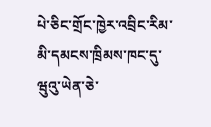པེ་ཅིང་གྲོང་ཁྱེར་འབྲིང་རིམ་མི་དམངས་ཁྲིམས་ཁང་དུ་ཝུའུ་ཡེན་ཅེ་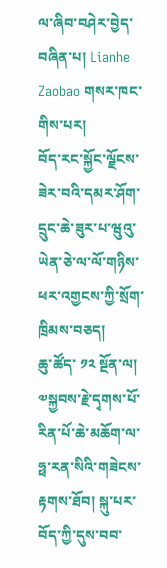ལ་ཞིབ་བཤེར་བྱེད་བཞིན་པ། Lianhe Zaobao གསར་ཁང་གིས་པར།
བོད་རང་སྐྱོང་ལྗོངས་ཟེར་བའི་དམར་ཤོག་དྲུང་ཆེ་ཟུར་པ་ཝུའུ་ཡེན་ཅེ་ལ་ལོ་གཉིས་ཕར་འགྱངས་ཀྱི་སྲོག་ཁྲིམས་བཅད།
ཆུ་ཚོད་ ༡༢ སྔོན་ལ།
༧སྐྱབས་རྗེ་དྭགས་པོ་རིན་པོ་ཆེ་མཆོག་ལ་ཧྥ་རན་སིའི་གཟེངས་རྟགས་ཐོབ། སྐུ་པར་བོད་ཀྱི་དུས་བབ་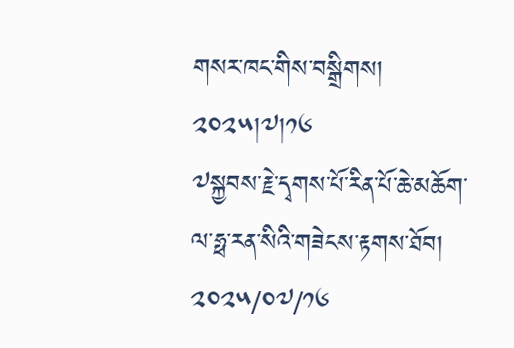གསར་ཁང་གིས་བསྒྲིགས། ༢༠༢༥།༧།༡༦
༧སྐྱབས་རྗེ་དྭགས་པོ་རིན་པོ་ཆེ་མཆོག་ལ་ཧྥ་རན་སིའི་གཟེངས་རྟགས་ཐོབ།
༢༠༢༥/༠༧/༡༦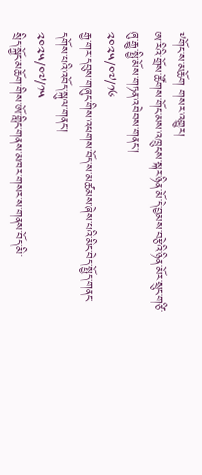༸གོང་ས་མཆོག གསར་འགྱུར།
ཨ་རིའི་གྲོས་ཚོགས་གོང་མས་འཁྲུངས་སྐར་ཉིན་མོ་དེ་བྱམས་བརྩེའི་ཉིན་མོར་སྲུང་གཙི་ཞུ་རྒྱུ་སྤྱི་མོས་གཏན་འབེབས་གནང་།
༢༠༢༥/༠༧/༡༦
རྒྱ་གར་དབུས་གཞུང་གིས་འཕགས་བོད་ས་མཚམས་ཞེས་པའི་མིང་བེད་སྤྱོད་གནང་དགོས་པའི་འབོད་སྐུལ་གནང་།
༢༠༢༥/༠༧/༡༥
སྲིད་སྐྱོང་མཆོག་གིས་ཨོ་གླིང་གནས་མཁར་གསར་ས་གནས་བོད་མི་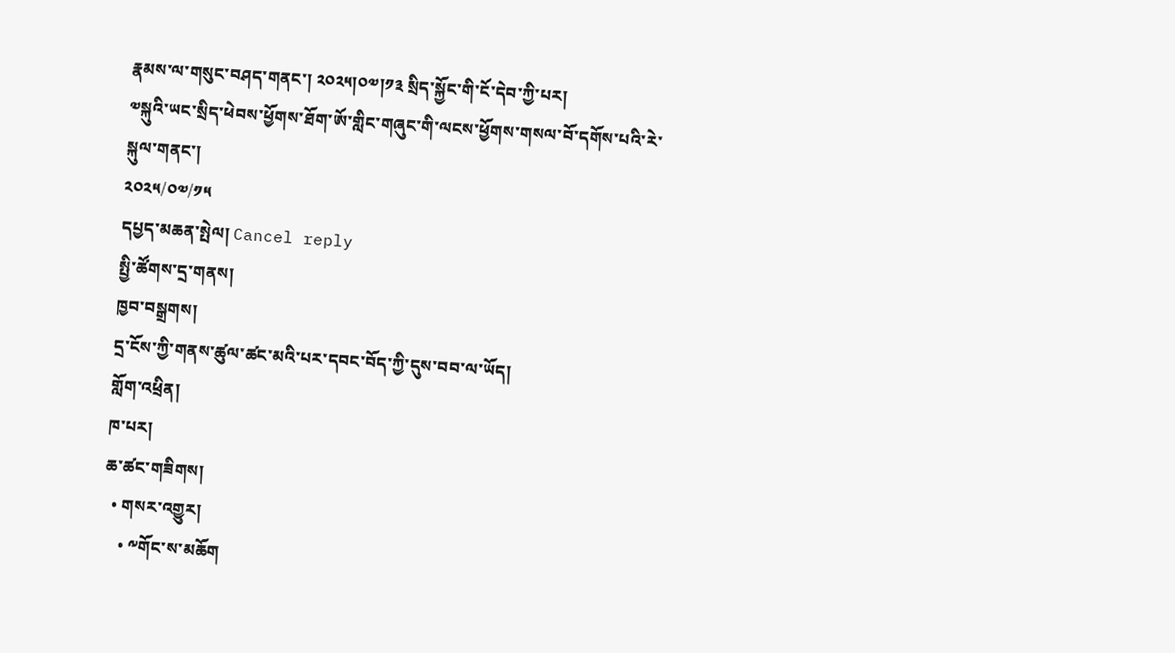རྣམས་ལ་གསུང་བཤད་གནང་། ༢༠༢༥།༠༧།༡༣ སྲིད་སྐྱོང་གི་ངོ་དེབ་ཀྱི་པར།
༧སྐུའི་ཡང་སྲིད་ཕེབས་ཕྱོགས་ཐོག་ཨོ་གླིང་གཞུང་གི་ལངས་ཕྱོགས་གསལ་བོ་དགོས་པའི་རེ་སྐུལ་གནང་།
༢༠༢༥/༠༧/༡༥
དཔྱད་མཆན་སྤེལ། Cancel reply
སྤྱི་ཚོགས་དྲ་གནས།
ཁྱབ་བསྒྲགས།
དྲ་ངོས་ཀྱི་གནས་ཚུལ་ཚང་མའི་པར་དབང་བོད་ཀྱི་དུས་བབ་ལ་ཡོད།
གློག་འཕྲིན།
ཁ་པར།
ཆ་ཚང་གཟིགས།
  • གསར་འགྱུར།
    • ༸གོང་ས་མཆོག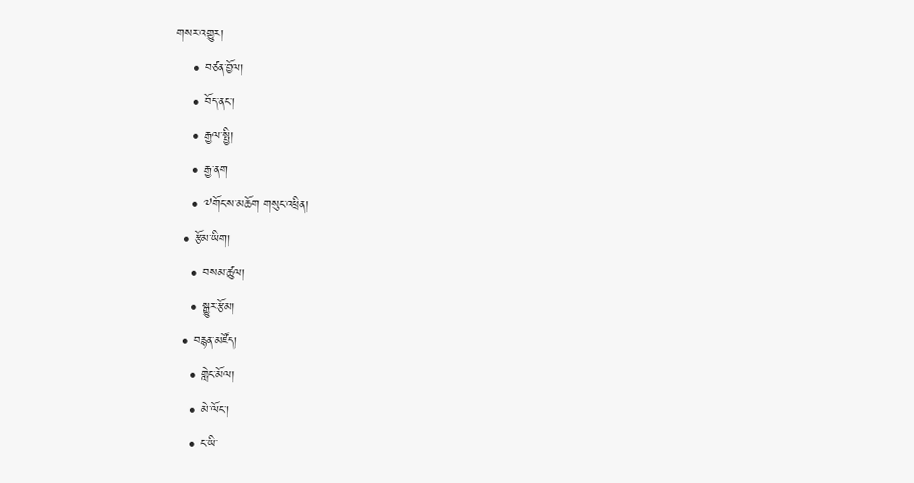གསར་འགྱུར།
    • བཙན་བྱོལ།
    • བོད་ནང་།
    • རྒྱལ་སྤྱི།
    • རྒྱ་ནག
    • ༧གོང་ས་མཆོག གསུང་འཕྲིན།
  • རྩོམ་ཡིག།
    • བསམ་ཚུལ།
    • སྒྱུར་རྩོམ།
  • བརྙན་མཛོད།
    • གླེང་མོལ།
    • མེ་ལོང་།
    • ང་ཡི་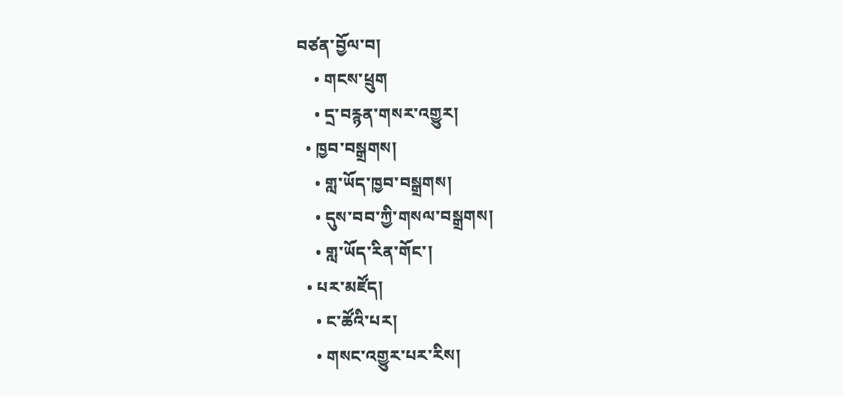བཙན་བྱོལ་བ།
    • གངས་ཕྲུག
    • དྲ་བརྙན་གསར་འགྱུར།
  • ཁྱབ་བསྒྲགས།
    • གླ་ཡོད་ཁྱབ་བསྒྲགས།
    • དུས་བབ་ཀྱི་གསལ་བསྒྲགས།
    • གླ་ཡོད་རིན་གོང་།
  • པར་མཛོད།
    • ང་ཚོའི་པར།
    • གསང་འགྱུར་པར་རིས།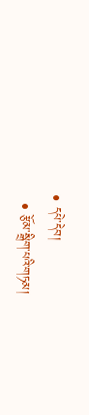• དཔེ་དེབ།
  • རྩོམ་སྒྲིག་པའི་གཏམ།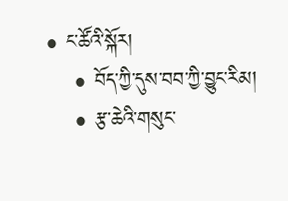• ང་ཚོའི་སྐོར།
    • བོད་ཀྱི་དུས་བབ་ཀྱི་བྱུང་རིམ།
    • རྩ་ཆེའི་གསུང་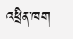འཕྲིན་ཁག